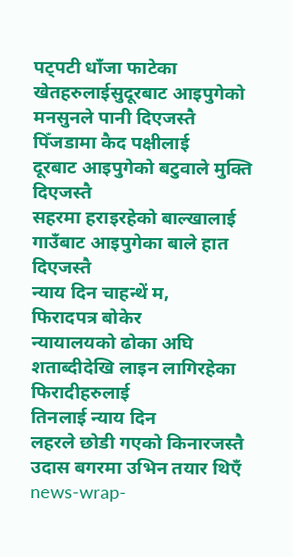पट्पटी धाँजा फाटेका खेतहरुलाईसुदूरबाट आइपुगेको मनसुनले पानी दिएजस्तै
पिँजडामा कैद पक्षीलाई
दूरबाट आइपुगेको बटुवाले मुक्ति दिएजस्तै
सहरमा हराइरहेको बाल्खालाई
गाउँबाट आइपुगेका बाले हात दिएजस्तै
न्याय दिन चाहन्थें म,
फिरादपत्र बोकेर
न्यायालयको ढोका अघि
शताब्दीदेखि लाइन लागिरहेका
फिरादीहरुलाई
तिनलाई न्याय दिन
लहरले छोडी गएको किनारजस्तै
उदास बगरमा उभिन तयार थिएँ
news-wrap-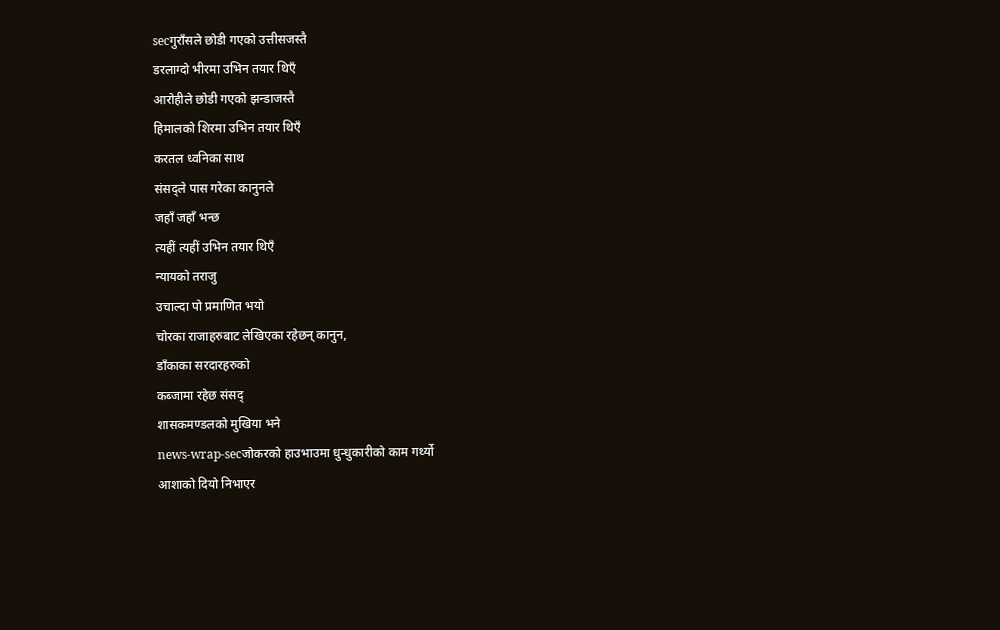secगुराँसले छोडी गएको उत्तीसजस्तै
डरलाग्दो भीरमा उभिन तयार थिएँ
आरोहीले छोडी गएको झन्डाजस्तै
हिमालको शिरमा उभिन तयार थिएँ
करतल ध्वनिका साथ
संसद्ले पास गरेका कानुनले
जहाँ जहाँ भन्छ
त्यहीं त्यहीं उभिन तयार थिएँ
न्यायको तराजु
उचाल्दा पो प्रमाणित भयो
चोरका राजाहरुबाट लेखिएका रहेछन् कानुन,
डाँकाका सरदारहरुको
कब्जामा रहेछ संसद्
शासकमण्डलको मुखिया भने
news-wrap-secजोकरको हाउभाउमा धुन्धुकारीको काम गर्थ्यो
आशाको दियो निभाएर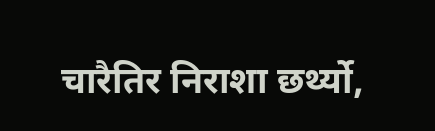चारैतिर निराशा छर्थ्यो,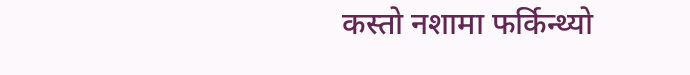कस्तो नशामा फर्किन्थ्यो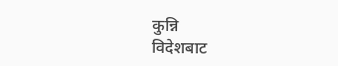कुन्नि
विदेशबाट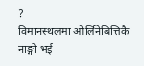?
विमानस्थलमा ओर्लिनेबित्तिकै
नाङ्गो भई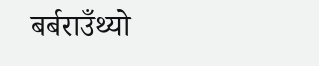बर्बराउँथ्यो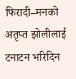फिरादी–मनको अतृप्त झोलीलाई
टनाटन भरिदिन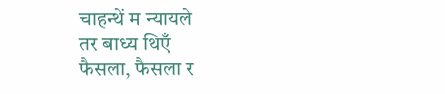चाहन्थें म न्यायले
तर बाध्य थिएँ
फैसला, फैसला र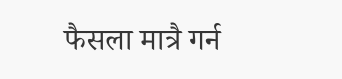फैसला मात्रै गर्न